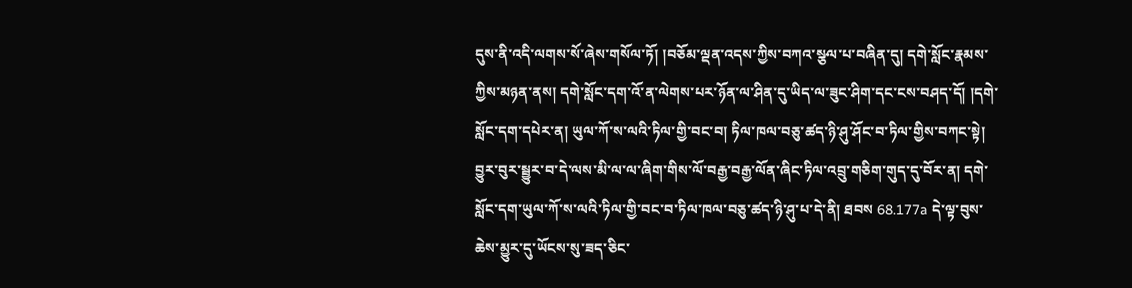དུས་ནི་འདི་ལགས་སོ་ཞེས་གསོལ་ཏོ། །བཅོམ་ལྡན་འདས་ཀྱིས་བཀའ་སྩལ་པ་བཞིན་དུ། དགེ་སློང་རྣམས་ཀྱིས་མཉན་ནས། དགེ་སློང་དག་འོ་ན་ལེགས་པར་ཉོན་ལ་ཤིན་དུ་ཡིད་ལ་ཟུང་ཤིག་དང་ངས་བཤད་དོ། །དགེ་སློང་དག་དཔེར་ན། ཡུལ་ཀོ་ས་ལའི་ཏིལ་གྱི་བང་བ། ཏིལ་ཁལ་བཅུ་ཚད་ཉི་ཤུ་ཤོང་བ་ཏིལ་གྱིས་བཀང་སྟེ། བྱུར་བུར་སྦྱུར་བ་དེ་ལས་མི་ལ་ལ་ཞིག་གིས་ལོ་བརྒྱ་བརྒྱ་ལོན་ཞིང་ཏིལ་འབྲུ་གཅིག་གུད་དུ་བོར་ན། དགེ་སློང་དག་ཡུལ་ཀོ་ས་ལའི་ཏིལ་གྱི་བང་བ་ཏིལ་ཁལ་བཅུ་ཚད་ཉི་ཤུ་པ་དེ་ནི། ཐབས 68.177a དེ་ལྟ་བུས་ཆེས་མྱུར་དུ་ཡོངས་སུ་ཟད་ཅིང་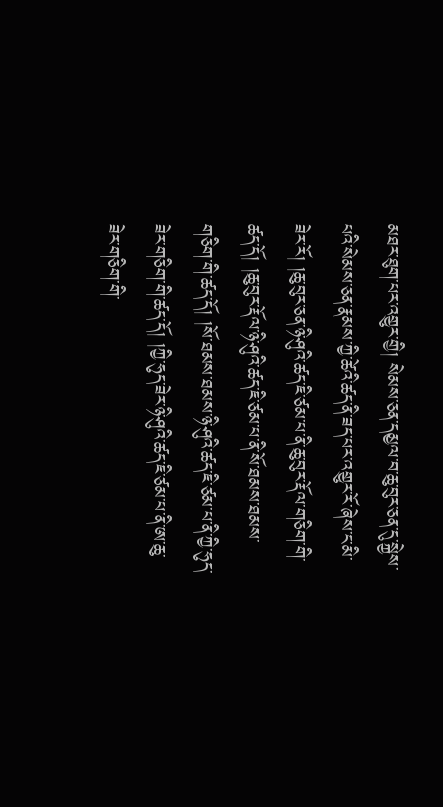མཐར་ཐུག་པར་འགྱུར་གྱི། སེམས་ཅན་དམྱལ་བ་ཆུ་བུར་ཅན་དུ་སྐྱེས་པའི་སེམས་ཅན་རྣམས་ཀྱི་ཚེའི་ཚད་ནི་ཟད་པར་འགྱུར་རོ་ཞེས་ང་མི་ཟེར་རོ། །ཆུ་བུར་ཅན་ཉི་ཤུའི་ཚད་ཇི་ཙམ་པ་ནི་ཆུ་བུར་རྡོལ་གཅིག་གི་ཚད་དོ། །ཆུ་བུར་རྡོལ་ཉི་ཤུའི་ཚད་ཇི་ཙམ་པ་ནི་སོ་ཐམས་ཐམས་གཅིག་གི་ཚད་དོ། །སོ་ཐམས་ཐམས་ཉི་ཤུའི་ཚད་ཇི་ཙམ་པ་ནི་ཀྱི་ཧུད་ཟེར་གཅིག་གི་ཚད་དོ། །ཀྱི་ཧུད་ཟེར་ཉི་ཤུའི་ཚད་ཇི་ཙམ་པ་ནི་ཨ་ཆུ་ཟེར་གཅིག་གི་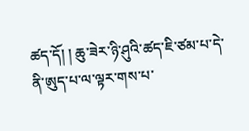ཚད་དོ། ། ཆུ་ཟེར་ཉི་ཤུའི་ཚད་ཇི་ཙམ་པ་དེ་ནི་ཨུད་པ་ལ་ལྟར་གས་པ་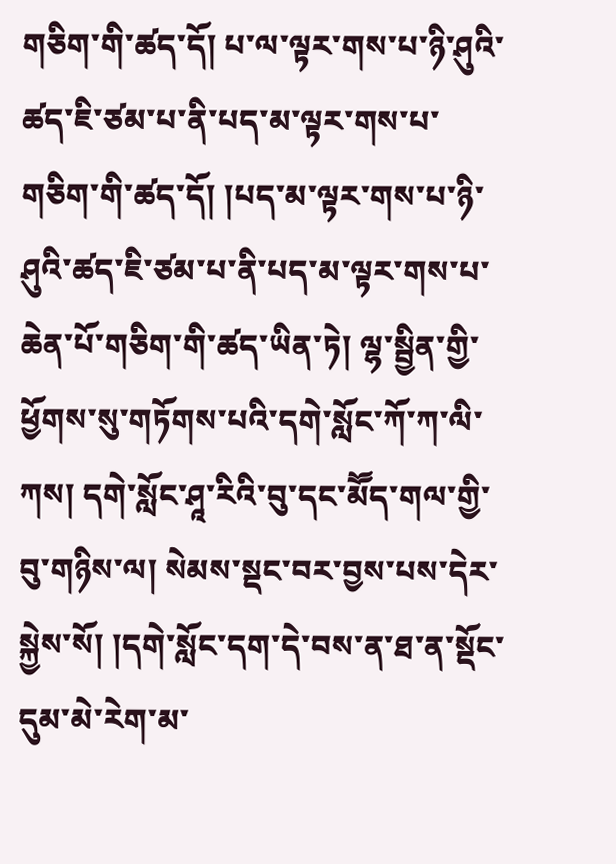གཅིག་གི་ཚད་དོ། པ་ལ་ལྟར་གས་པ་ཉི་ཤུའི་ཚད་ཇི་ཙམ་པ་ནི་པད་མ་ལྟར་གས་པ་གཅིག་གི་ཚད་དོ། །པད་མ་ལྟར་གས་པ་ཉི་ཤུའི་ཚད་ཇི་ཙམ་པ་ནི་པད་མ་ལྟར་གས་པ་ཆེན་པོ་གཅིག་གི་ཚད་ཡིན་ཏེ། ལྷ་སྦྱིན་གྱི་ཕྱོགས་སུ་གཏོགས་པའི་དགེ་སློང་ཀོ་ཀ་ལི་ཀས། དགེ་སློང་ཤཱ་རིའི་བུ་དང་མཽད་གལ་གྱི་བུ་གཉིས་ལ། སེམས་སྡང་བར་བྱས་པས་དེར་སྐྱེས་སོ། །དགེ་སློང་དག་དེ་བས་ན་ཐ་ན་སྡོང་དུམ་མེ་རེག་མ་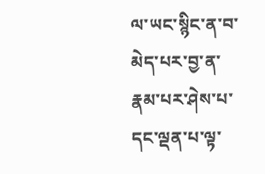ལ་ཡང་སྙིང་ན་བ་མེད་པར་བྱ་ན་རྣམ་པར་ཤེས་པ་དང་ལྡན་པ་ལྟ་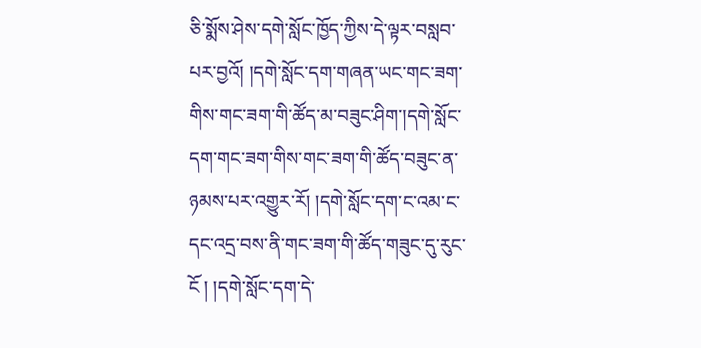ཅི་སྨོས་ཤེས་དགེ་སློང་ཁྱོད་ཀྱིས་དེ་ལྟར་བསླབ་པར་བྱའོ། །དགེ་སློང་དག་གཞན་ཡང་གང་ཟག་གིས་གང་ཟག་གི་ཚོད་མ་བཟུང་ཤིག་།དགེ་སློང་དག་གང་ཟག་གིས་གང་ཟག་གི་ཚོད་བཟུང་ན་ཉམས་པར་འགྱུར་རོ། །དགེ་སློང་དག་ང་འམ་ང་དང་འདྲ་བས་ནི་གང་ཟག་གི་ཚོད་གཟུང་དུ་རུང་ངོ ། །དགེ་སློང་དག་དེ་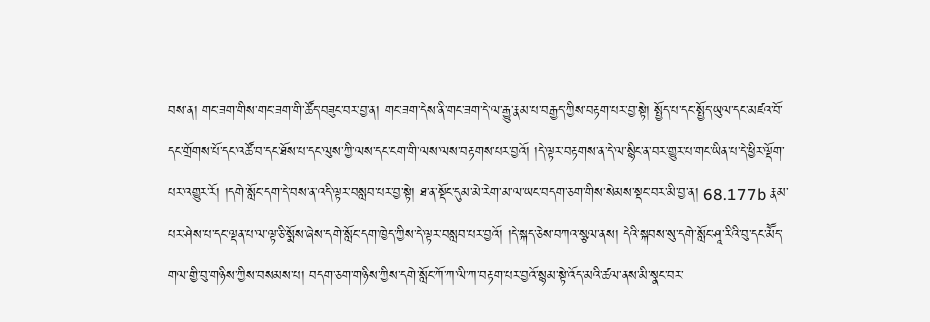བས་ན། གང་ཟག་གིས་གང་ཟག་གི་ཚོད་བཟུང་བར་བྱ་ན། གང་ཟག་དེས་ནི་གང་ཟག་དེ་ལ་རྒྱུ་རྣམ་པ་བརྒྱད་ཀྱིས་བརྟག་པར་བྱ་སྟེ། སྤྱོད་པ་དང་སྤྱོད་ཡུལ་དང་མཛའ་བོ་དང་གྲོགས་པོ་དང་འཚོ་བ་དང་ཐོས་པ་དང་ལུས་ཀྱི་ལས་དང་ངག་གི་ལས་ལས་བརྟགས་པར་བྱའོ། །དེ་ལྟར་བརྟགས་ན་དེ་ལ་སྙིང་ན་བར་གྱུར་པ་གང་ཡིན་པ་དེ་ཕྱིར་ལྡོག་པར་འགྱུར་རོ། །དགེ་སློང་དག་དེ་བས་ན་འདི་ལྟར་བསླབ་པར་བྱ་སྟེ། ཐ་ན་སྡོང་དུམ་མེ་རེག་མ་ལ་ཡང་བདག་ཅག་གིས་སེམས་སྡང་བར་མི་བྱ་ན། 68.177b རྣམ་པར་ཤེས་པ་དང་ལྡན་པ་ལ་ལྟ་ཅི་སྨོས་ཞེས་དགེ་སློང་དག་ཁྱེད་ཀྱིས་དེ་ལྟར་བསླབ་པར་བྱའོ། །དེ་སྐད་ཅེས་བཀའ་སྩལ་ནས། དེའི་སྐབས་སུ་དགེ་སློང་ཤཱ་རིའི་བུ་དང་མཽད་གལ་གྱི་བུ་གཉིས་ཀྱིས་བསམས་པ། བདག་ཅག་གཉིས་ཀྱིས་དགེ་སློང་ཀོ་ཀ་ལི་ཀ་བརྟག་པར་བྱའོ་སྙམ་སྟེ་འོད་མའི་ཚལ་ནས་མི་སྣང་བར་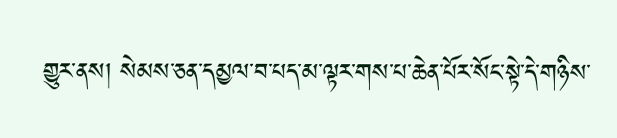གྱུར་ནས། སེམས་ཅན་དམྱལ་བ་པད་མ་ལྟར་གས་པ་ཆེན་པོར་སོང་སྟེ་དེ་གཉིས་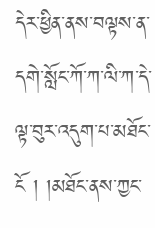དེར་ཕྱིན་ནས་བལྟས་ན་དགེ་སློང་ཀོ་ཀ་ལི་ཀ་དེ་ལྟ་བུར་འདུག་པ་མཐོང་ངོ ། །མཐོང་ནས་ཀྱང་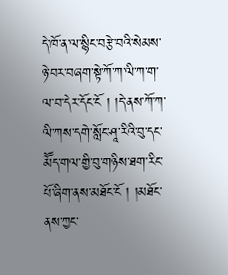དེ་ཁོ་ན་ལ་སྙིང་བརྩེ་བའི་སེམས་ཉེ་བར་བཞག་སྟེ་ཀོ་ཀ་ལི་ཀ་ག་ལ་བ་དེར་དོང་ངོ ། །དེ་ནས་ཀོ་ཀ་ལི་ཀས་དགེ་སློང་ཤཱ་རིའི་བུ་དང་མཽད་གལ་གྱི་བུ་གཉིས་ཐག་རིང་པོ་ཞིག་ནས་མཐོང་ངོ ། །མཐོང་ནས་ཀྱང་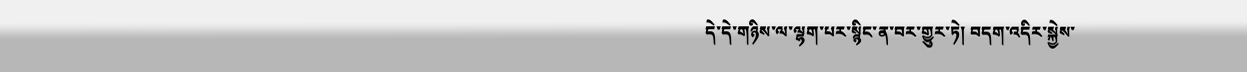དེ་དེ་གཉིས་ལ་ལྷག་པར་སྙིང་ན་བར་གྱུར་ཏེ། བདག་འདིར་སྐྱེས་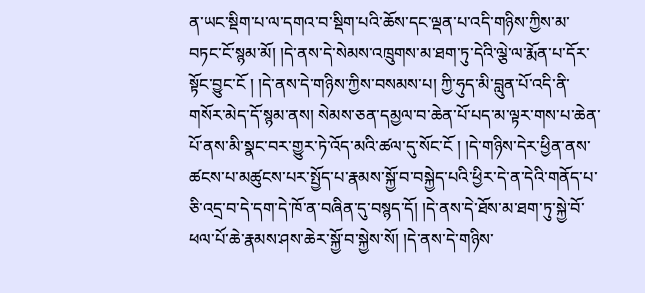ན་ཡང་སྡིག་པ་ལ་དགའ་བ་སྡིག་པའི་ཆོས་དང་ལྡན་པ་འདི་གཉིས་ཀྱིས་མ་བཏང་ངོ་སྙམ་མོ། །དེ་ནས་དེ་སེམས་འཁྲུགས་མ་ཐག་ཏུ་དེའི་ལྕེ་ལ་རྨོན་པ་དོར་སྟོང་བྱུང་ངོ ། །དེ་ནས་དེ་གཉིས་ཀྱིས་བསམས་པ། ཀྱི་ཧུད་མི་བླུན་པོ་འདི་ནི་གསོར་མེད་དོ་སྙམ་ནས། སེམས་ཅན་དམྱལ་བ་ཆེན་པོ་པད་མ་ལྟར་གས་པ་ཆེན་པོ་ནས་མི་སྣང་བར་གྱུར་ཏེ་འོད་མའི་ཚལ་དུ་སོང་ངོ ། །དེ་གཉིས་དེར་ཕྱིན་ནས་ཚངས་པ་མཚུངས་པར་སྤྱོད་པ་རྣམས་སྐྱོ་བ་བསྐྱེད་པའི་ཕྱིར་དེ་ན་དེའི་གནོད་པ་ཅི་འདྲ་བ་དེ་དག་དེ་ཁོ་ན་བཞིན་དུ་བསྙད་དོ། །དེ་ནས་དེ་ཐོས་མ་ཐག་ཏུ་སྐྱེ་བོ་ཕལ་པོ་ཆེ་རྣམས་ཤས་ཆེར་སྐྱོ་བ་སྐྱེས་སོ། །དེ་ནས་དེ་གཉིས་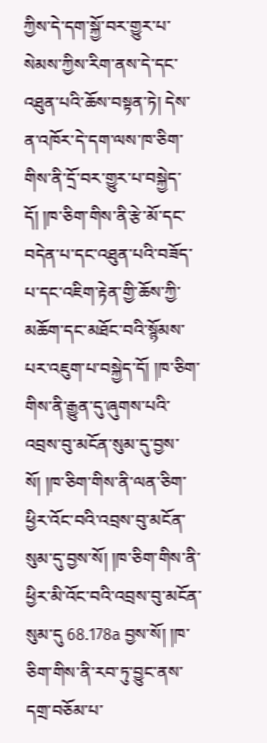ཀྱིས་དེ་དག་སྐྱོ་བར་གྱུར་པ་སེམས་ཀྱིས་རིག་ནས་དེ་དང་འཐུན་པའི་ཆོས་བསྟན་ཏེ། དེས་ན་འཁོར་དེ་དག་ལས་ཁ་ཅིག་གིས་ནི་དྲོ་བར་གྱུར་པ་བསྐྱེད་དོ། །ཁ་ཅིག་གིས་ནི་རྩེ་མོ་དང་བདེན་པ་དང་འཐུན་པའི་བཟོད་པ་དང་འཇིག་རྟེན་གྱི་ཆོས་ཀྱི་མཆོག་དང་མཐོང་བའི་སྙོམས་པར་འཇུག་པ་བསྐྱེད་དོ། །ཁ་ཅིག་གིས་ནི་རྒྱུན་དུ་ཞུགས་པའི་འབྲས་བུ་མངོན་སུམ་དུ་བྱས་སོ། །ཁ་ཅིག་གིས་ནི་ལན་ཅིག་ཕྱིར་འོང་བའི་འབྲས་བུ་མངོན་སུམ་དུ་བྱས་སོ། །ཁ་ཅིག་གིས་ནི་ཕྱིར་མི་འོང་བའི་འབྲས་བུ་མངོན་སུམ་དུ 68.178a བྱས་སོ། །ཁ་ཅིག་གིས་ནི་རབ་ཏུ་བྱུང་ནས་དགྲ་བཅོམ་པ་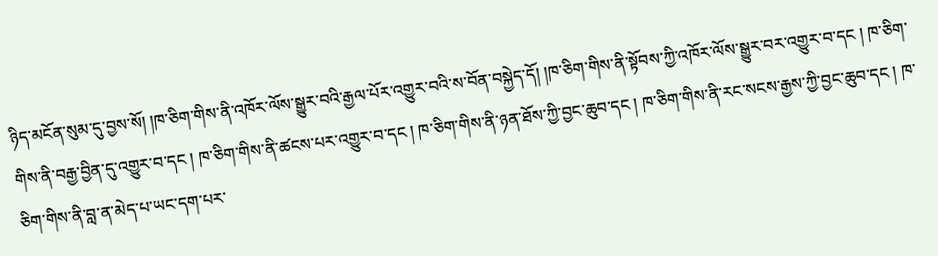ཉིད་མངོན་སུམ་དུ་བྱས་སོ། །ཁ་ཅིག་གིས་ནི་འཁོར་ལོས་སྒྱུར་བའི་རྒྱལ་པོར་འགྱུར་བའི་ས་བོན་བསྐྱེད་དོ། །ཁ་ཅིག་གིས་ནི་སྟོབས་ཀྱི་འཁོར་ལོས་སྒྱུར་བར་འགྱུར་བ་དང ། ཁ་ཅིག་གིས་ནི་བརྒྱ་བྱིན་དུ་འགྱུར་བ་དང ། ཁ་ཅིག་གིས་ནི་ཚངས་པར་འགྱུར་བ་དང ། ཁ་ཅིག་གིས་ནི་ཉན་ཐོས་ཀྱི་བྱང་ཆུབ་དང ། ཁ་ཅིག་གིས་ནི་རང་སངས་རྒྱས་ཀྱི་བྱང་ཆུབ་དང ། ཁ་ཅིག་གིས་ནི་བླ་ན་མེད་པ་ཡང་དག་པར་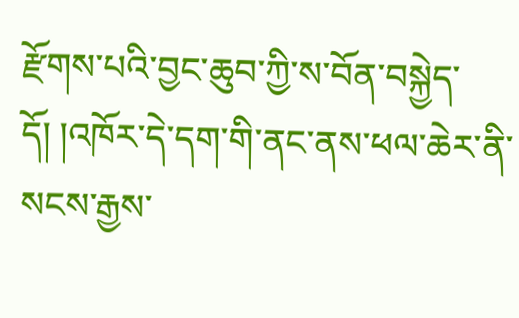རྫོགས་པའི་བྱང་ཆུབ་ཀྱི་ས་བོན་བསྐྱེད་དོ། །འཁོར་དེ་དག་གི་ནང་ནས་ཕལ་ཆེར་ནི་སངས་རྒྱས་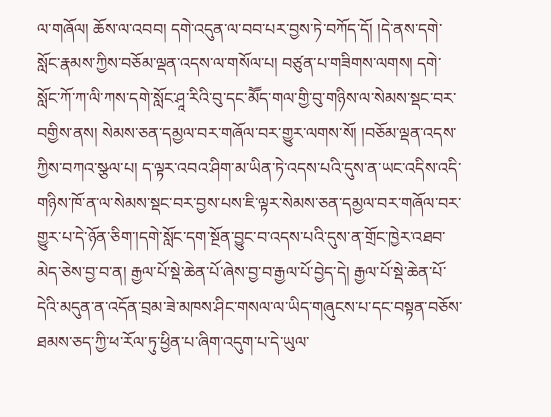ལ་གཞོལ། ཆོས་ལ་འབབ། དགེ་འདུན་ལ་བབ་པར་བྱས་ཏེ་བཀོད་དོ། །དེ་ནས་དགེ་སློང་རྣམས་ཀྱིས་བཅོམ་ལྡན་འདས་ལ་གསོལ་པ། བཙུན་པ་གཟིགས་ལགས། དགེ་སློང་ཀོ་ཀ་ལི་ཀས་དགེ་སློང་ཤཱ་རིའི་བུ་དང་མཽད་གལ་གྱི་བུ་གཉིས་ལ་སེམས་སྡང་བར་བགྱིས་ནས། སེམས་ཅན་དམྱལ་བར་གཞོལ་བར་གྱུར་ལགས་སོ། །བཅོམ་ལྡན་འདས་ཀྱིས་བཀའ་སྩལ་པ། ད་ལྟར་འབའ་ཤིག་མ་ཡིན་ཏེ་འདས་པའི་དུས་ན་ཡང་འདིས་འདི་གཉིས་ཁོ་ན་ལ་སེམས་སྡང་བར་བྱས་པས་ཇི་ལྟར་སེམས་ཅན་དམྱལ་བར་གཞོལ་བར་གྱུར་པ་དེ་ཉོན་ཅིག་།དགེ་སློང་དག་སྔོན་བྱུང་བ་འདས་པའི་དུས་ན་གྲོང་ཁྱེར་འཐབ་མེད་ཅེས་བྱ་བ་ན། རྒྱལ་པོ་སྡེ་ཆེན་པོ་ཞེས་བྱ་བ་རྒྱལ་པོ་བྱེད་དེ། རྒྱལ་པོ་སྡེ་ཆེན་པོ་དེའི་མདུན་ན་འདོན་བྲམ་ཟེ་མཁས་ཤིང་གསལ་ལ་ཡིད་གཞུངས་པ་དང་བསྟན་བཅོས་ཐམས་ཅད་ཀྱི་ཕ་རོལ་ཏུ་ཕྱིན་པ་ཞིག་འདུག་པ་དེ་ཡུལ་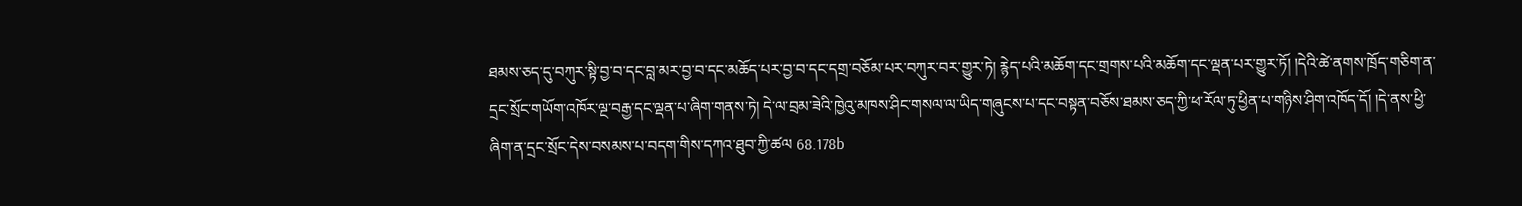ཐམས་ཅད་དུ་བཀུར་སྟི་བྱ་བ་དང་བླ་མར་བྱ་བ་དང་མཆོད་པར་བྱ་བ་དང་དགྲ་བཅོམ་པར་བཀུར་བར་གྱུར་ཏེ། རྙེད་པའི་མཆོག་དང་གྲགས་པའི་མཆོག་དང་ལྡན་པར་གྱུར་ཏོ། །དེའི་ཚེ་ནགས་ཁྲོད་གཅིག་ན་དྲང་སྲོང་གཡོག་འཁོར་ལྔ་བརྒྱ་དང་ལྡན་པ་ཞིག་གནས་ཏེ། དེ་ལ་བྲམ་ཟེའི་ཁྱེའུ་མཁས་ཤིང་གསལ་ལ་ཡིད་གཞུངས་པ་དང་བསྟན་བཅོས་ཐམས་ཅད་ཀྱི་ཕ་རོལ་ཏུ་ཕྱིན་པ་གཉིས་ཤིག་འཁོད་དོ། །དེ་ནས་ཕྱི་ཞིག་ན་དྲང་སྲོང་དེས་བསམས་པ་བདག་གིས་དཀའ་ཐུབ་ཀྱི་ཚལ 68.178b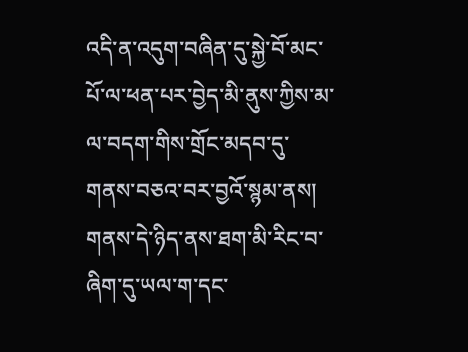འདི་ན་འདུག་བཞིན་དུ་སྐྱེ་བོ་མང་པོ་ལ་ཕན་པར་བྱེད་མི་ནུས་ཀྱིས་མ་ལ་བདག་གིས་གྲོང་མདབ་དུ་གནས་བཅའ་བར་བྱའོ་སྙམ་ནས། གནས་དེ་ཉིད་ནས་ཐག་མི་རིང་བ་ཞིག་དུ་ཡལ་ག་དང་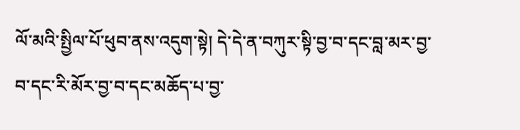ལོ་མའི་སྤྱིལ་པོ་ཕུབ་ནས་འདུག་སྟེ། དེ་དེ་ན་བཀུར་སྟི་བྱ་བ་དང་བླ་མར་བྱ་བ་དང་རི་མོར་བྱ་བ་དང་མཆོད་པ་བྱ་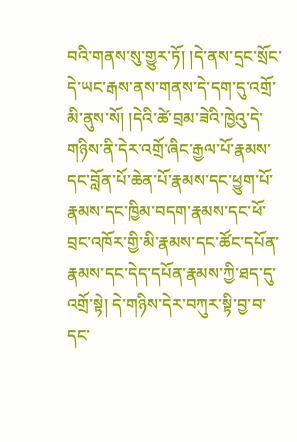བའི་གནས་སུ་གྱུར་ཏོ། །དེ་ནས་དྲང་སྲོང་དེ་ཡང་རྒས་ནས་གནས་དེ་དག་དུ་འགྲོ་མི་ནུས་སོ། །དེའི་ཚེ་བྲམ་ཟེའི་ཁྱེའུ་དེ་གཉིས་ནི་དེར་འགྲོ་ཞིང་རྒྱལ་པོ་རྣམས་དང་བློན་པོ་ཆེན་པོ་རྣམས་དང་ཕྱུག་པོ་རྣམས་དང་ཁྱིམ་བདག་རྣམས་དང་ཕོ་བྲང་འཁོར་གྱི་མི་རྣམས་དང་ཚོང་དཔོན་རྣམས་དང་དེད་དཔོན་རྣམས་ཀྱི་ཐད་དུ་འགྲོ་སྟེ། དེ་གཉིས་དེར་བཀུར་སྟི་བྱ་བ་དང་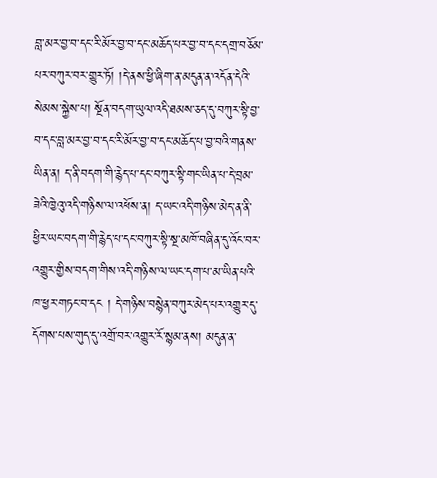བླ་མར་བྱ་བ་དང་རི་མོར་བྱ་བ་དང་མཆོད་པར་བྱ་བ་དང་དགྲ་བཅོམ་པར་བཀུར་བར་གྱུར་ཏོ། །དེ་ནས་ཕྱི་ཞིག་ན་མདུན་ན་འདོན་དེའི་སེམས་སྐྱེས་པ། སྔོན་བདག་ཡུལ་འདི་ཐམས་ཅད་དུ་བཀུར་སྟི་བྱ་བ་དང་བླ་མར་བྱ་བ་དང་རི་མོར་བྱ་བ་དང་མཆོད་པ་བྱ་བའི་གནས་ཡིན་ན། ད་ནི་བདག་གི་རྙེད་པ་དང་བཀུར་སྟི་གང་ཡིན་པ་དེ་བྲམ་ཟེའི་ཁྱེའུ་འདི་གཉིས་ལ་འཕོས་ན། ད་ཡང་འདི་གཉིས་མེད་ན་ནི་ཕྱིར་ཡང་བདག་གི་རྙེད་པ་དང་བཀུར་སྟི་སྔ་མཁོ་བཞིན་དུ་འོང་བར་འགྱུར་གྱིས་བདག་གིས་འདི་གཉིས་ལ་ཡང་དག་པ་མ་ཡིན་པའི་ཁ་ཕྱར་གཏང་བ་དང ། དེ་གཉིས་བསྙེན་བཀུར་མེད་པར་འགྱུར་དུ་དོགས་པས་གུད་དུ་འགྲོ་བར་འགྱུར་རོ་སྙམ་ནས། མདུན་ན་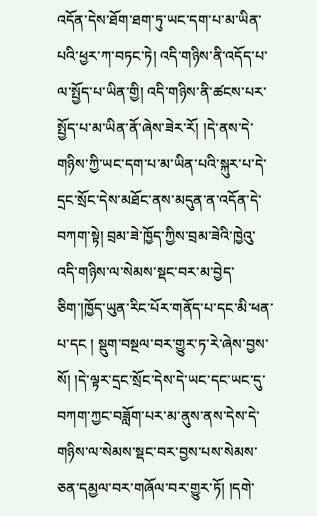འདོན་དེས་ཐོག་ཐག་ཏུ་ཡང་དག་པ་མ་ཡིན་པའི་ཕྱར་ཀ་བཏང་ཏེ། འདི་གཉིས་ནི་འདོད་པ་ལ་སྤྱོད་པ་ཡིན་གྱི། འདི་གཉིས་ནི་ཚངས་པར་སྤྱོད་པ་མ་ཡིན་ནོ་ཞེས་ཟེར་རོ། །དེ་ནས་དེ་གཉིས་ཀྱི་ཡང་དག་པ་མ་ཡིན་པའི་སྐུར་པ་དེ་དྲང་སྲོང་དེས་མཐོང་ནས་མདུན་ན་འདོན་དེ་བཀག་སྟེ། བྲམ་ཟེ་ཁྱོད་ཀྱིས་བྲམ་ཟེའི་ཁྱེའུ་འདི་གཉིས་ལ་སེམས་སྡང་བར་མ་བྱེད་ཅིག་།ཁྱོད་ཡུན་རིང་པོར་གནོད་པ་དང་མི་ཕན་པ་དང ། སྡུག་བསྔལ་བར་གྱུར་ཏ་རེ་ཞེས་བྱས་སོ། །དེ་ལྟར་དྲང་སྲོང་དེས་དེ་ཡང་དང་ཡང་དུ་བཀག་ཀྱང་བཟློག་པར་མ་ནུས་ནས་དེས་དེ་གཉིས་ལ་སེམས་སྡང་བར་བྱས་པས་སེམས་ཅན་དམྱལ་བར་གཞོལ་བར་གྱུར་ཏོ། །དགེ་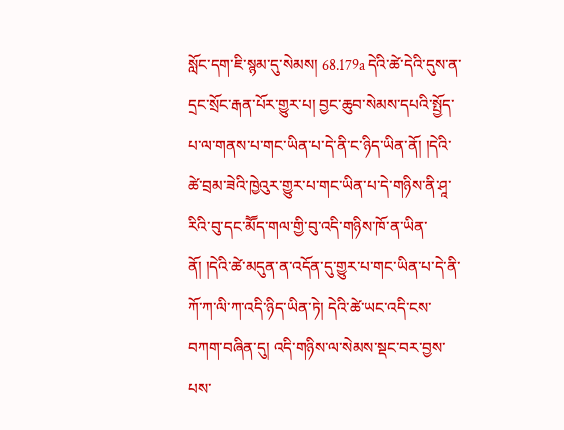སློང་དག་ཇི་སྙམ་དུ་སེམས། 68.179a དེའི་ཚེ་དེའི་དུས་ན་དྲང་སྲོང་རྒན་པོར་གྱུར་པ། བྱང་ཆུབ་སེམས་དཔའི་སྤྱོད་པ་ལ་གནས་པ་གང་ཡིན་པ་དེ་ནི་ང་ཉིད་ཡིན་ནོ། །དེའི་ཚེ་བྲམ་ཟེའི་ཁྱེའུར་གྱུར་པ་གང་ཡིན་པ་དེ་གཉིས་ནི་ཤཱ་རིའི་བུ་དང་མཽད་གལ་གྱི་བུ་འདི་གཉིས་ཁོ་ན་ཡིན་ནོ། །དེའི་ཚེ་མདུན་ན་འདོན་དུ་གྱུར་པ་གང་ཡིན་པ་དེ་ནི་ཀོ་ཀ་ལི་ཀ་འདི་ཉིད་ཡིན་ཏེ། དེའི་ཚེ་ཡང་འདི་ངས་བཀག་བཞིན་དུ། འདི་གཉིས་ལ་སེམས་སྡང་བར་བྱས་པས་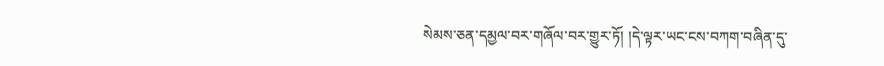སེམས་ཅན་དམྱལ་བར་གཞོལ་བར་གྱུར་ཏོ། །དེ་ལྟར་ཡང་ངས་བཀག་བཞིན་དུ་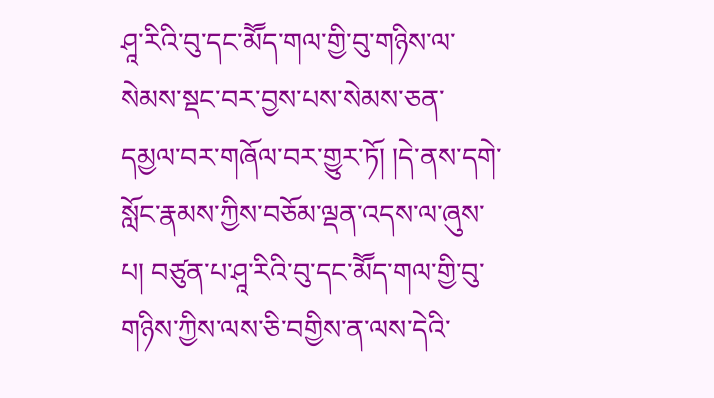ཤཱ་རིའི་བུ་དང་མཽད་གལ་གྱི་བུ་གཉིས་ལ་སེམས་སྡང་བར་བྱས་པས་སེམས་ཅན་དམྱལ་བར་གཞོལ་བར་གྱུར་ཏོ། །དེ་ནས་དགེ་སློང་རྣམས་ཀྱིས་བཅོམ་ལྡན་འདས་ལ་ཞུས་པ། བཙུན་པ་ཤཱ་རིའི་བུ་དང་མཽད་གལ་གྱི་བུ་གཉིས་ཀྱིས་ལས་ཅི་བགྱིས་ན་ལས་དེའི་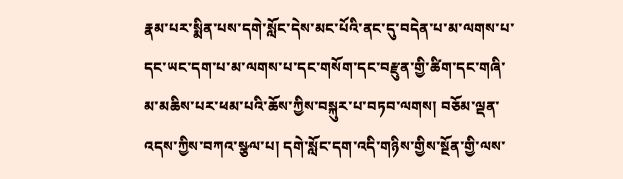རྣམ་པར་སྨིན་པས་དགེ་སློང་དེས་མང་པོའི་ནང་དུ་བདེན་པ་མ་ལགས་པ་དང་ཡང་དག་པ་མ་ལགས་པ་དང་གསོག་དང་བརྫུན་གྱི་ཚིག་དང་གཞི་མ་མཆིས་པར་ཕམ་པའི་ཆོས་ཀྱིས་བསྐུར་པ་བཏབ་ལགས། བཅོམ་ལྡན་འདས་ཀྱིས་བཀའ་སྩལ་པ། དགེ་སློང་དག་འདི་གཉིས་གྱིས་སྔོན་གྱི་ལས་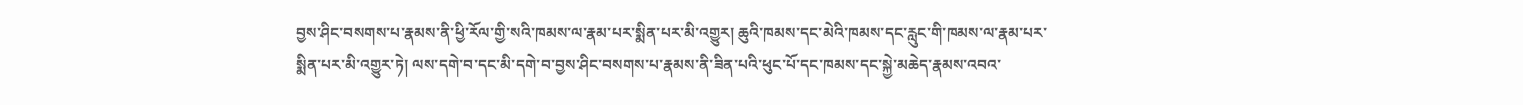བྱས་ཤིང་བསགས་པ་རྣམས་ནི་ཕྱི་རོལ་གྱི་སའི་ཁམས་ལ་རྣམ་པར་སྨིན་པར་མི་འགྱུར། ཆུའི་ཁམས་དང་མེའི་ཁམས་དང་རླུང་གི་ཁམས་ལ་རྣམ་པར་སྨིན་པར་མི་འགྱུར་ཏེ། ལས་དགེ་བ་དང་མི་དགེ་བ་བྱས་ཤིང་བསགས་པ་རྣམས་ནི་ཟིན་པའི་ཕུང་པོ་དང་ཁམས་དང་སྐྱེ་མཆེད་རྣམས་འབའ་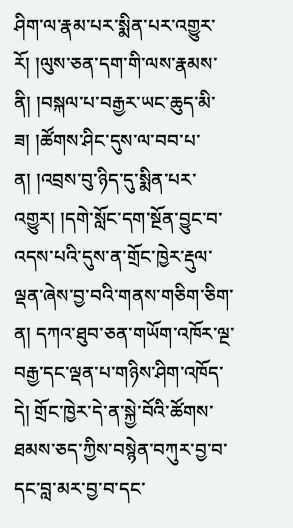ཤིག་ལ་རྣམ་པར་སྨིན་པར་འགྱུར་རོ། །ལུས་ཅན་དག་གི་ལས་རྣམས་ནི། །བསྐལ་པ་བརྒྱར་ཡང་ཆུད་མི་ཟ། །ཚོགས་ཤིང་དུས་ལ་བབ་པ་ན། །འབྲས་བུ་ཉིད་དུ་སྨིན་པར་འགྱུར། །དགེ་སློང་དག་སྔོན་བྱུང་བ་འདས་པའི་དུས་ན་གྲོང་ཁྱེར་རྡུལ་ལྡན་ཞེས་བྱ་བའི་གནས་གཅིག་ཅིག་ན། དཀའ་ཐུབ་ཅན་གཡོག་འཁོར་ལྔ་བརྒྱ་དང་ལྡན་པ་གཉིས་ཤིག་འཁོད་དེ། གྲོང་ཁྱེར་དེ་ན་སྐྱེ་བོའི་ཚོགས་ཐམས་ཅད་ཀྱིས་བསྙེན་བཀུར་བྱ་བ་དང་བླ་མར་བྱ་བ་དང་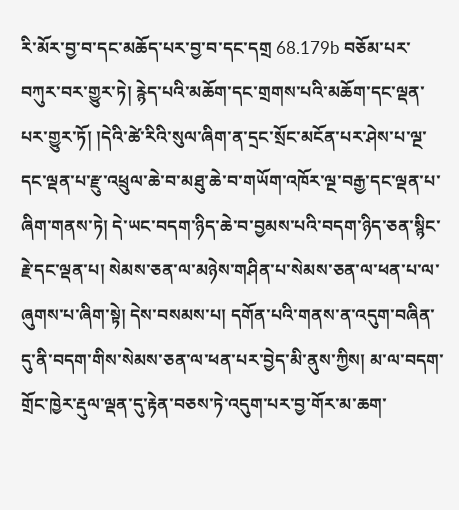རི་མོར་བྱ་བ་དང་མཆོད་པར་བྱ་བ་དང་དགྲ 68.179b བཅོམ་པར་བཀུར་བར་གྱུར་ཏེ། རྙེད་པའི་མཆོག་དང་གྲགས་པའི་མཆོག་དང་ལྡན་པར་གྱུར་ཏོ། །དེའི་ཚེ་རིའི་སུལ་ཞིག་ན་དྲང་སྲོང་མངོན་པར་ཤེས་པ་ལྔ་དང་ལྡན་པ་རྫུ་འཕྲུལ་ཆེ་བ་མཐུ་ཆེ་བ་གཡོག་འཁོར་ལྔ་བརྒྱ་དང་ལྡན་པ་ཞིག་གནས་ཏེ། དེ་ཡང་བདག་ཉིད་ཆེ་བ་བྱམས་པའི་བདག་ཉིད་ཅན་སྙིང་རྗེ་དང་ལྡན་པ། སེམས་ཅན་ལ་མཉེས་གཤིན་པ་སེམས་ཅན་ལ་ཕན་པ་ལ་ཞུགས་པ་ཞིག་སྟེ། དེས་བསམས་པ། དགོན་པའི་གནས་ན་འདུག་བཞིན་དུ་ནི་བདག་གིས་སེམས་ཅན་ལ་ཕན་པར་བྱེད་མི་ནུས་ཀྱིས། མ་ལ་བདག་གྲོང་ཁྱེར་རྡུལ་ལྡན་དུ་རྟེན་བཅས་ཏེ་འདུག་པར་བྱ་གོར་མ་ཆག་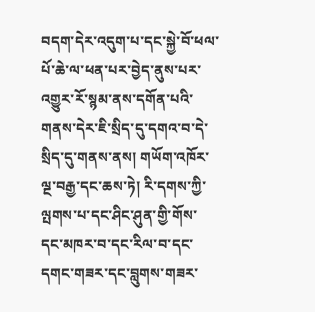བདག་དེར་འདུག་པ་དང་སྐྱེ་བོ་ཕལ་པོ་ཆེ་ལ་ཕན་པར་བྱེད་ནུས་པར་འགྱུར་རོ་སྙམ་ནས་དགོན་པའི་གནས་དེར་ཇི་སྲིད་དུ་དགའ་བ་དེ་སྲིད་དུ་གནས་ནས། གཡོག་འཁོར་ལྔ་བརྒྱ་དང་ཆས་ཏེ། རི་དགས་ཀྱི་ལྤགས་པ་དང་ཤིང་ཤུན་གྱི་གོས་དང་མཁར་བ་དང་རིལ་བ་དང་དགང་གཟར་དང་བླུགས་གཟར་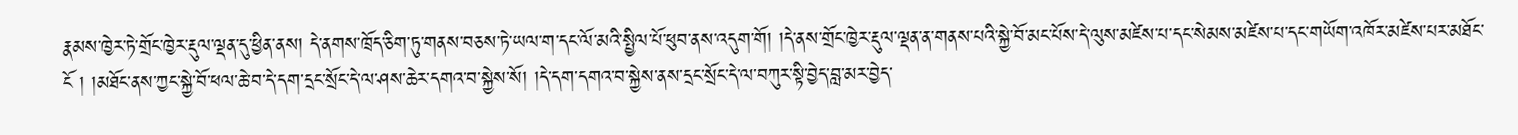རྣམས་ཁྱེར་ཏེ་གྲོང་ཁྱེར་རྡུལ་ལྡན་དུ་ཕྱིན་ནས། དེ་ནགས་ཁྲོད་ཅིག་ཏུ་གནས་བཅས་ཏེ་ཡལ་ག་དང་ལོ་མའི་སྤྱིལ་པོ་ཕུབ་ནས་འདུག་གོ། །དེ་ནས་གྲོང་ཁྱེར་རྡུལ་ལྡན་ན་གནས་པའི་སྐྱེ་བོ་མང་པོས་དེ་ལུས་མཛེས་པ་དང་སེམས་མཛེས་པ་དང་གཡོག་འཁོར་མཛེས་པར་མཐོང་ངོ ། །མཐོང་ནས་ཀྱང་སྐྱེ་བོ་ཕལ་ཆེ་བ་དེ་དག་དྲང་སྲོང་དེ་ལ་ཤས་ཆེར་དགའ་བ་སྐྱེས་སོ། །དེ་དག་དགའ་བ་སྐྱེས་ནས་དྲང་སྲོང་དེ་ལ་བཀུར་སྟི་བྱེད་བླ་མར་བྱེད་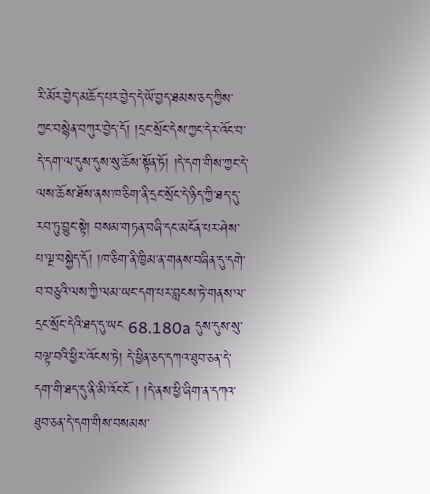རི་མོར་བྱེད་མཆོད་པར་བྱེད་དེ་ཡོ་བྱད་ཐམས་ཅད་ཀྱིས་ཀྱང་བསྙེན་བཀུར་བྱེད་དོ། །དྲང་སྲོང་དེས་ཀྱང་དེར་འོང་བ་དེ་དག་ལ་དུས་དུས་སུ་ཆོས་སྟོན་ཏོ། །དེ་དག་གིས་ཀྱང་དེ་ལས་ཆོས་ཐོས་ནས་ཁ་ཅིག་ནི་དྲང་སྲོང་དེ་ཉིད་ཀྱི་ཐད་དུ་རབ་ཏུ་བྱུང་སྟེ། བསམ་གཏན་བཞི་དང་མངོན་པར་ཤེས་པ་ལྔ་བསྐྱེད་དོ། །ཁ་ཅིག་ནི་ཁྱིམ་ན་གནས་བཞིན་དུ་དགེ་བ་བཅུའི་ལས་ཀྱི་ལམ་ཡང་དག་པར་བླངས་ཏེ་གནས་ལ་དྲང་སྲོང་དེའི་ཐད་དུ་ཡང 68.180a དུས་དུས་སུ་བལྟ་བའི་ཕྱིར་འོངས་ཏེ། དེ་ཕྱིན་ཅད་དཀའ་ཐུབ་ཅན་དེ་དག་གི་ཐད་དུ་ནི་མི་འོང་ངོ ། །དེ་ནས་ཕྱི་ཞིག་ན་དཀའ་ཐུབ་ཅན་དེ་དག་གིས་བསམས་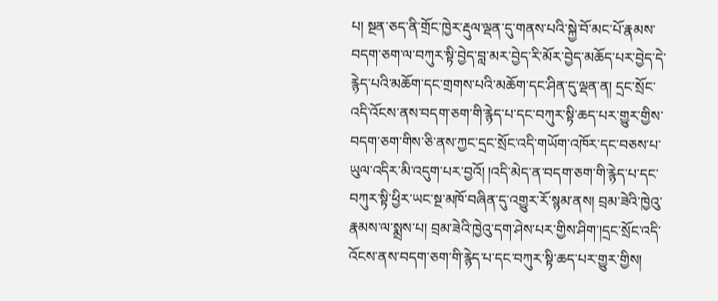པ། སྔན་ཅད་ནི་གྲོང་ཁྱེར་རྡུལ་ལྡན་དུ་གནས་པའི་སྐྱེ་བོ་མང་པོ་རྣམས་བདག་ཅག་ལ་བཀུར་སྟི་བྱེད་བླ་མར་བྱེད་རི་མོར་བྱེད་མཆོད་པར་བྱེད་དེ་རྙེད་པའི་མཆོག་དང་གྲགས་པའི་མཆོག་དང་ཤིན་དུ་ལྡན་ན། དྲང་སྲོང་འདི་འོངས་ནས་བདག་ཅག་གི་རྙེད་པ་དང་བཀུར་སྟི་ཆད་པར་གྱུར་གྱིས་བདག་ཅག་གིས་ཅི་ནས་ཀྱང་དྲང་སྲོང་འདི་གཡོག་འཁོར་དང་བཅས་པ་ཡུལ་འདིར་མི་འདུག་པར་བྱའོ། །འདི་མེད་ན་བདག་ཅག་གི་རྙེད་པ་དང་བཀུར་སྟི་ཕྱིར་ཡང་སྔ་མཁོ་བཞིན་དུ་འགྱུར་རོ་སྙམ་ནས། བྲམ་ཟེའི་ཁྱེའུ་རྣམས་ལ་སྨྲས་པ། བྲམ་ཟེའི་ཁྱེའུ་དག་ཤེས་པར་གྱིས་ཤིག་།དྲང་སྲོང་འདི་འོངས་ནས་བདག་ཅག་གི་རྙེད་པ་དང་བཀུར་སྟི་ཆད་པར་གྱུར་གྱིས།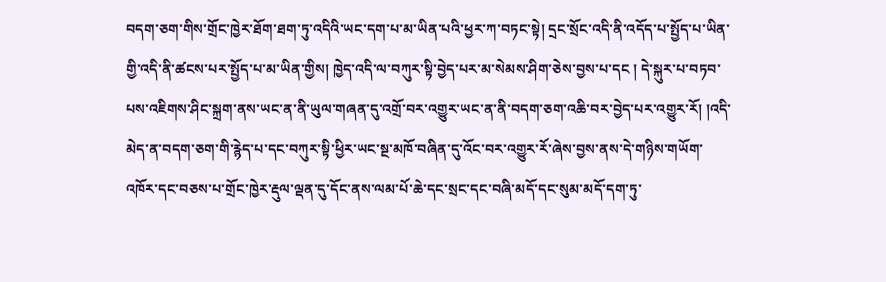བདག་ཅག་གིས་གྲོང་ཁྱེར་ཐོག་ཐག་ཏུ་འདིའི་ཡང་དག་པ་མ་ཡིན་པའི་ཕྱར་ཀ་བཏང་སྟེ། དྲང་སྲོང་འདི་ནི་འདོད་པ་སྤྱོད་པ་ཡིན་གྱི་འདི་ནི་ཚངས་པར་སྤྱོད་པ་མ་ཡིན་གྱིས། ཁྱེད་འདི་ལ་བཀུར་སྟི་བྱེད་པར་མ་སེམས་ཤིག་ཅེས་བྱས་པ་དང ། དེ་སྐུར་པ་བཏབ་པས་འཇིགས་ཤིང་སྐྲག་ནས་ཡང་ན་ནི་ཡུལ་གཞན་དུ་འགྲོ་བར་འགྱུར་ཡང་ན་ནི་བདག་ཅག་འཆི་བར་བྱེད་པར་འགྱུར་རོ། །འདི་མེད་ན་བདག་ཅག་གི་རྙེད་པ་དང་བཀུར་སྟི་ཕྱིར་ཡང་སྔ་མཁོ་བཞིན་དུ་འོང་བར་འགྱུར་རོ་ཞེས་བྱས་ནས་དེ་གཉིས་གཡོག་འཁོར་དང་བཅས་པ་གྲོང་ཁྱེར་རྡུལ་ལྡན་དུ་དོང་ནས་ལམ་པོ་ཆེ་དང་སྲང་དང་བཞི་མདོ་དང་སུམ་མདོ་དག་ཏུ་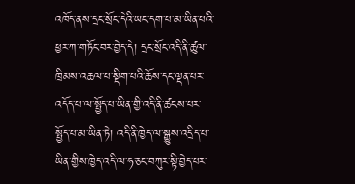འཁོད་ནས་དྲང་སྲོང་དེའི་ཡང་དག་པ་མ་ཡིན་པའི་ཕྱར་ཀ་གཏོང་བར་བྱེད་དེ། དྲང་སྲོང་འདི་ནི་ཚུལ་ཁྲིམས་འཆལ་པ་སྡིག་པའི་ཆོས་དང་ལྡན་པར་འདོད་པ་ལ་སྤྱོད་པ་ཡིན་གྱི་འདི་ནི་ཚངས་པར་སྤྱོད་པ་མ་ཡིན་ཏེ། འདི་ནི་ཁྱེད་ལ་སྒྱུས་འདྲིད་པ་ཡིན་གྱིས་ཁྱེད་འདི་ལ་ཧ་ཅང་བཀུར་སྟི་བྱེད་པར་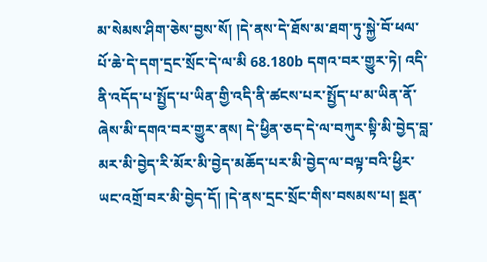མ་སེམས་ཤིག་ཅེས་བྱས་སོ། །དེ་ནས་དེ་ཐོས་མ་ཐག་ཏུ་སྐྱེ་བོ་ཕལ་པོ་ཆེ་དེ་དག་དྲང་སྲོང་དེ་ལ་མི 68.180b དགའ་བར་གྱུར་ཏེ། འདི་ནི་འདོད་པ་སྤྱོད་པ་ཡིན་གྱི་འདི་ནི་ཚངས་པར་སྤྱོད་པ་མ་ཡིན་ནོ་ཞེས་མི་དགའ་བར་གྱུར་ནས། དེ་ཕྱིན་ཅད་དེ་ལ་བཀུར་སྟི་མི་བྱེད་བླ་མར་མི་བྱེད་རི་མོར་མི་བྱེད་མཆོད་པར་མི་བྱེད་ལ་བལྟ་བའི་ཕྱིར་ཡང་འགྲོ་བར་མི་བྱེད་དོ། །དེ་ནས་དྲང་སྲོང་གིས་བསམས་པ། སྔན་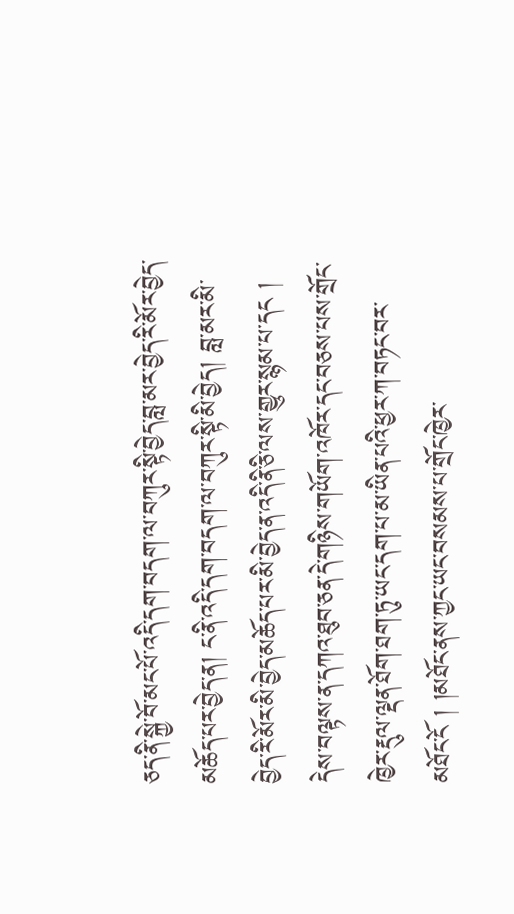ཅད་ནི་སྐྱེ་བོ་མང་པོ་འདི་དག་བདག་ལ་བཀུར་སྟི་བྱེད་བླ་མར་བྱེད་རི་མོར་བྱེད་མཆོད་པར་བྱེད་ན། ང་ནི་འདི་དག་བདག་ལ་བཀུར་སྟི་མི་བྱེད། བླ་མར་མི་བྱེད་རི་མོར་མི་བྱེད་མཆོད་པར་མི་བྱེད་ན་འདི་ནི་ཅི་ལས་གྱུར་སྙམ་པ་དང ། དེས་བལྟས་ན་དཀའ་ཐུབ་ཅན་དེ་གཉིས་གཡོག་འཁོར་དང་བཅས་པས་གྲོང་ཁྱེར་རྡུལ་ལྡན་ཐོག་ཐག་ཏུ་ཡང་དག་པ་མ་ཡིན་པའི་ཕྱར་ཀ་བཏང་བར་མཐོང་ངོ ། །མཐོང་ནས་ཀྱང་ཡང་བསམས་པ་གྲོང་ཁྱེར་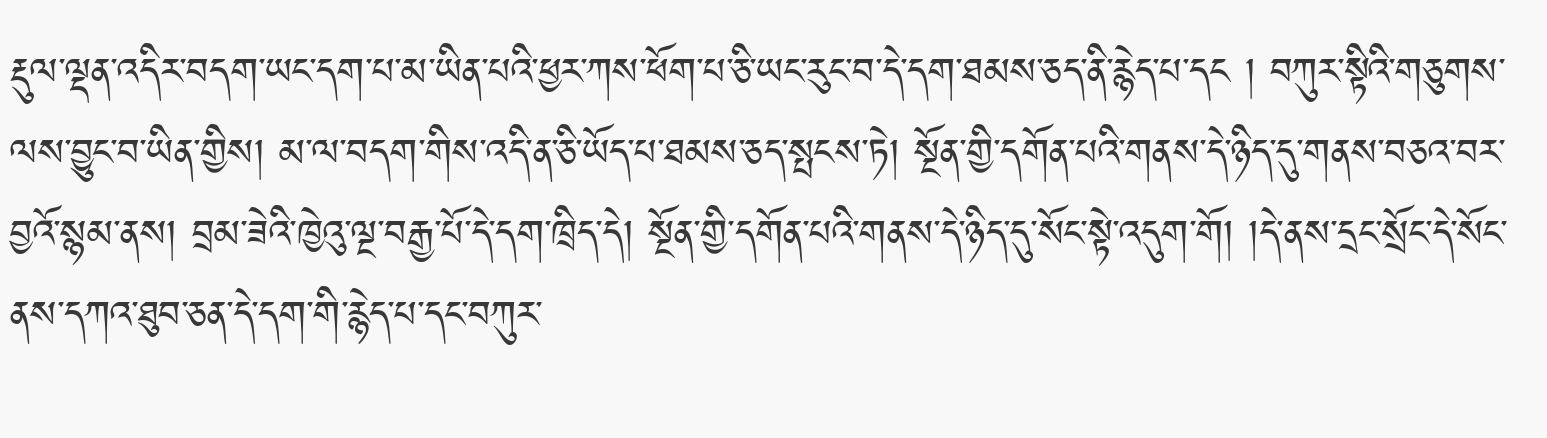རྡུལ་ལྡན་འདིར་བདག་ཡང་དག་པ་མ་ཡིན་པའི་ཕྱར་ཀས་ཕོག་པ་ཅི་ཡང་རུང་བ་དེ་དག་ཐམས་ཅད་ནི་རྙེད་པ་དང ། བཀུར་སྟིའི་གཅུགས་ལས་བྱུང་བ་ཡིན་གྱིས། མ་ལ་བདག་གིས་འདི་ན་ཅི་ཡོད་པ་ཐམས་ཅད་སྤངས་ཏེ། སྔོན་གྱི་དགོན་པའི་གནས་དེ་ཉིད་དུ་གནས་བཅའ་བར་བྱའོ་སྙམ་ནས། བྲམ་ཟེའི་ཁྱེའུ་ལྔ་བརྒྱ་པོ་དེ་དག་ཁྲིད་དེ། སྔོན་གྱི་དགོན་པའི་གནས་དེ་ཉིད་དུ་སོང་སྟེ་འདུག་གོ། །དེ་ནས་དྲང་སྲོང་དེ་སོང་ནས་དཀའ་ཐུབ་ཅན་དེ་དག་གི་རྙེད་པ་དང་བཀུར་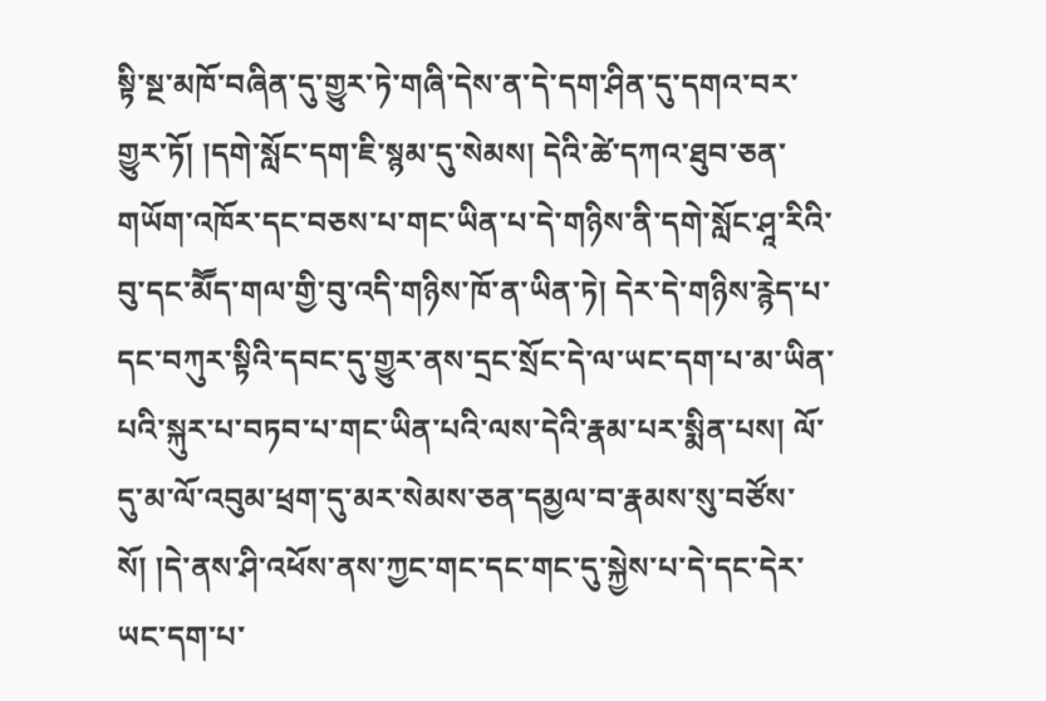སྟི་སྔ་མཁོ་བཞིན་དུ་གྱུར་ཏེ་གཞི་དེས་ན་དེ་དག་ཤིན་དུ་དགའ་བར་གྱུར་ཏོ། །དགེ་སློང་དག་ཇི་སྙམ་དུ་སེམས། དེའི་ཚེ་དཀའ་ཐུབ་ཅན་གཡོག་འཁོར་དང་བཅས་པ་གང་ཡིན་པ་དེ་གཉིས་ནི་དགེ་སློང་ཤཱ་རིའི་བུ་དང་མཽད་གལ་གྱི་བུ་འདི་གཉིས་ཁོ་ན་ཡིན་ཏེ། དེར་དེ་གཉིས་རྙེད་པ་དང་བཀུར་སྟིའི་དབང་དུ་གྱུར་ནས་དྲང་སྲོང་དེ་ལ་ཡང་དག་པ་མ་ཡིན་པའི་སྐུར་པ་བཏབ་པ་གང་ཡིན་པའི་ལས་དེའི་རྣམ་པར་སྨིན་པས། ལོ་དུ་མ་ལོ་འབུམ་ཕྲག་དུ་མར་སེམས་ཅན་དམྱལ་བ་རྣམས་སུ་བཙོས་སོ། །དེ་ནས་ཤི་འཕོས་ནས་ཀྱང་གང་དང་གང་དུ་སྐྱེས་པ་དེ་དང་དེར་ཡང་དག་པ་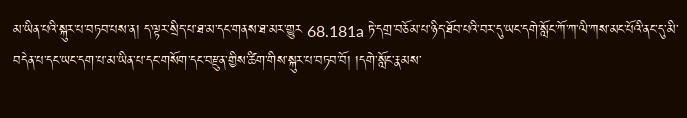མ་ཡིན་པའི་སྐུར་པ་བཏབ་པས་ན། ད་ལྟར་སྲིད་པ་ཐ་མ་དང་གནས་ཐ་མར་གྱུར 68.181a ཏེ་དགྲ་བཅོམ་པ་ཉིད་ཐོབ་པའི་བར་དུ་ཡང་དགེ་སློང་ཀོ་ཀ་ལི་ཀས་མང་པོའི་ནང་དུ་མི་བདེན་པ་དང་ཡང་དག་པ་མ་ཡིན་པ་དང་གསོག་དང་བརྫུན་གྱིས་ཚིག་གིས་སྐུར་པ་བཏབ་བོ། །དགེ་སློང་རྣམས་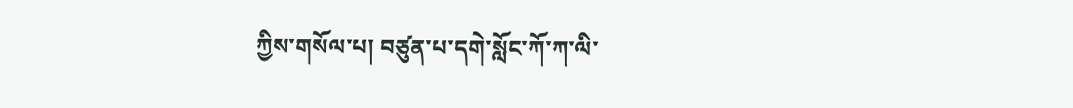ཀྱིས་གསོལ་པ། བཙུན་པ་དགེ་སློང་ཀོ་ཀ་ལི་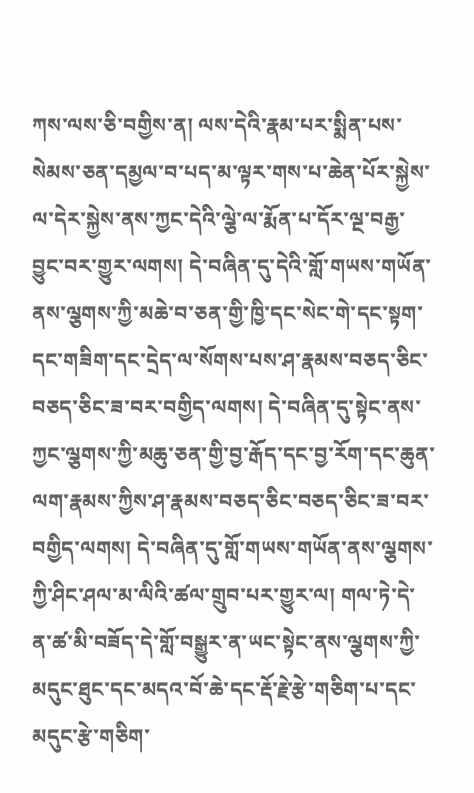ཀས་ལས་ཅི་བགྱིས་ན། ལས་དེའི་རྣམ་པར་སྨིན་པས་སེམས་ཅན་དམྱལ་བ་པད་མ་ལྟར་གས་པ་ཆེན་པོར་སྐྱེས་ལ་དེར་སྐྱེས་ནས་ཀྱང་དེའི་ལྕེ་ལ་རྨོན་པ་དོར་ལྔ་བརྒྱ་བྱུང་བར་གྱུར་ལགས། དེ་བཞིན་དུ་དེའི་གློ་གཡས་གཡོན་ནས་ལྕགས་ཀྱི་མཆེ་བ་ཅན་གྱི་ཁྱི་དང་སེང་གེ་དང་སྟག་དང་གཟིག་དང་དྲེད་ལ་སོགས་པས་ཤ་རྣམས་བཅད་ཅིང་བཅད་ཅིང་ཟ་བར་བགྱིད་ལགས། དེ་བཞིན་དུ་སྟེང་ནས་ཀྱང་ལྕགས་ཀྱི་མཆུ་ཅན་གྱི་བྱ་རྒོད་དང་བྱ་རོག་དང་ཆུན་ལག་རྣམས་ཀྱིས་ཤ་རྣམས་བཅད་ཅིང་བཅད་ཅིང་ཟ་བར་བགྱིད་ལགས། དེ་བཞིན་དུ་གློ་གཡས་གཡོན་ནས་ལྕགས་ཀྱི་ཤིང་ཤལ་མ་ལིའི་ཚལ་གྲུབ་པར་གྱུར་ལ། གལ་ཏེ་དེ་ན་ཚ་མི་བཟོད་དེ་གློ་བསྒྱུར་ན་ཡང་སྟེང་ནས་ལྕགས་ཀྱི་མདུང་ཐུང་དང་མདའ་བོ་ཆེ་དང་རྡོ་རྗེ་རྩེ་གཅིག་པ་དང་མདུང་རྩེ་གཅིག་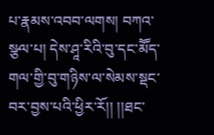པ་རྣམས་འབབ་ལགས། བཀའ་སྩལ་པ། དེས་ཤཱ་རིའི་བུ་དང་མཽད་གལ་གྱི་བུ་གཉིས་ལ་སེམས་སྡང་བར་བྱས་པའི་ཕྱིར་རོ།། །།ཐང་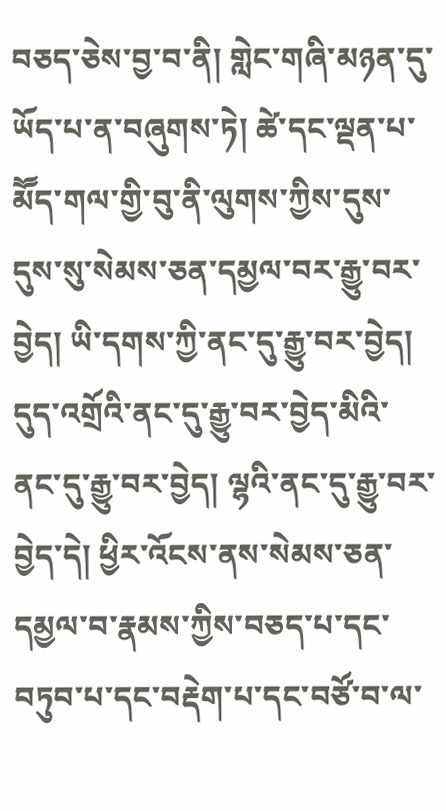བཅད་ཅེས་བྱ་བ་ནི། གླེང་གཞི་མཉན་དུ་ཡོད་པ་ན་བཞུགས་ཏེ། ཚེ་དང་ལྡན་པ་མཽད་གལ་གྱི་བུ་ནི་ལུགས་ཀྱིས་དུས་དུས་སུ་སེམས་ཅན་དམྱལ་བར་རྒྱུ་བར་བྱེད། ཡི་དགས་ཀྱི་ནང་དུ་རྒྱུ་བར་བྱེད། དུད་འགྲོའི་ནང་དུ་རྒྱུ་བར་བྱེད་མིའི་ནང་དུ་རྒྱུ་བར་བྱེད། ལྷའི་ནང་དུ་རྒྱུ་བར་བྱེད་དེ། ཕྱིར་འོངས་ནས་སེམས་ཅན་དམྱལ་བ་རྣམས་ཀྱིས་བཅད་པ་དང་བཏུབ་པ་དང་བརྡེག་པ་དང་བཙོ་བ་ལ་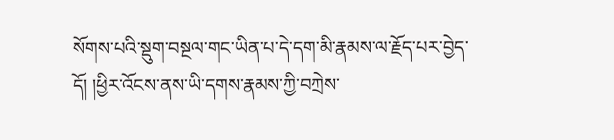སོགས་པའི་སྡུག་བསྔལ་གང་ཡིན་པ་དེ་དག་མི་རྣམས་ལ་རྗོད་པར་བྱེད་དོ། །ཕྱིར་འོངས་ནས་ཡི་དགས་རྣམས་ཀྱི་བཀྲེས་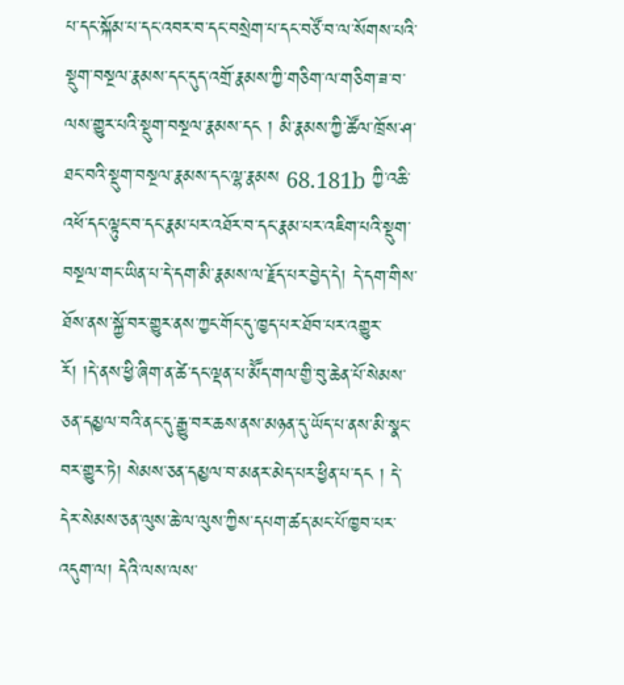པ་དང་སྐོམ་པ་དང་འབར་བ་དང་བསྲེག་པ་དང་བཙོ་བ་ལ་སོགས་པའི་སྡུག་བསྔལ་རྣམས་དང་དུད་འགྲོ་རྣམས་ཀྱི་གཅིག་ལ་གཅིག་ཟ་བ་ལས་གྱུར་པའི་སྡུག་བསྔལ་རྣམས་དང ། མི་རྣམས་ཀྱི་ཚོལ་ཁྲོས་ཤ་ཐང་བའི་སྡུག་བསྔལ་རྣམས་དང་ལྷ་རྣམས 68.181b ཀྱི་འཆི་འཕོ་དང་ལྟུང་བ་དང་རྣམ་པར་འཐོར་བ་དང་རྣམ་པར་འཇིག་པའི་སྡུག་བསྔལ་གང་ཡིན་པ་དེ་དག་མི་རྣམས་ལ་རྗོད་པར་བྱེད་དེ། དེ་དག་གིས་ཐོས་ནས་སྐྱོ་བར་གྱུར་ནས་ཀྱང་གོང་དུ་ཁྱད་པར་ཐོབ་པར་འགྱུར་རོ། །དེ་ནས་ཕྱི་ཞིག་ན་ཚེ་དང་ལྡན་པ་མཽད་གལ་གྱི་བུ་ཆེན་པོ་སེམས་ཅན་དམྱལ་བའི་ནང་དུ་རྒྱུ་བར་ཆས་ནས་མཉན་དུ་ཡོད་པ་ནས་མི་སྣང་བར་གྱུར་ཏེ། སེམས་ཅན་དམྱལ་བ་མནར་མེད་པར་ཕྱིན་པ་དང ། དེ་དེར་སེམས་ཅན་ལུས་ཆེ་ལ་ལུས་ཀྱིས་དཔག་ཚད་མང་པོ་ཁྱབ་པར་འདུག་ལ། དེའི་ལས་ལས་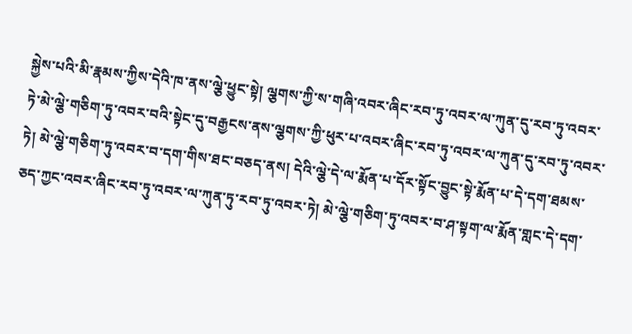སྐྱེས་པའི་མི་རྣམས་ཀྱིས་དེའི་ཁ་ནས་ལྕེ་ཕྱུང་སྟེ། ལྕགས་ཀྱི་ས་གཞི་འབར་ཞིང་རབ་ཏུ་འབར་ལ་ཀུན་དུ་རབ་ཏུ་འབར་ཏེ་མེ་ལྕེ་གཅིག་ཏུ་འབར་བའི་སྟེང་དུ་བརྒྱངས་ནས་ལྕགས་ཀྱི་ཕུར་པ་འབར་ཞིང་རབ་ཏུ་འབར་ལ་ཀུན་དུ་རབ་ཏུ་འབར་ཏེ། མེ་ལྕེ་གཅིག་ཏུ་འབར་བ་དག་གིས་ཐང་བཅད་ནས། དེའི་ལྕེ་དེ་ལ་རྨོན་པ་དོར་སྟོང་བྱུང་སྟེ་རྨོན་པ་དེ་དག་ཐམས་ཅད་ཀྱང་འབར་ཞིང་རབ་ཏུ་འབར་ལ་ཀུན་ཏུ་རབ་ཏུ་འབར་ཏེ། མེ་ལྕེ་གཅིག་ཏུ་འབར་བ་ཤ་སྟག་ལ་རྨོན་གླང་དེ་དག་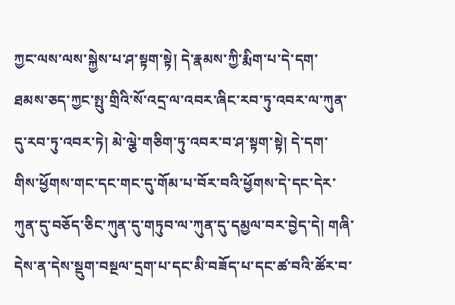ཀྱང་ལས་ལས་སྐྱེས་པ་ཤ་སྟག་སྟེ། དེ་རྣམས་ཀྱི་རྨིག་པ་དེ་དག་ཐམས་ཅད་ཀྱང་སྤུ་གྲིའི་སོ་འདྲ་ལ་འབར་ཞིང་རབ་ཏུ་འབར་ལ་ཀུན་དུ་རབ་ཏུ་འབར་ཏེ། མེ་ལྕེ་གཅིག་ཏུ་འབར་བ་ཤ་སྟག་སྟེ། དེ་དག་གིས་ཕྱོགས་གང་དང་གང་དུ་གོམ་པ་བོར་བའི་ཕྱོགས་དེ་དང་དེར་ཀུན་དུ་བཅོད་ཅིང་ཀུན་དུ་གཏུབ་ལ་ཀུན་དུ་དམྱལ་བར་བྱེད་དེ། གཞི་དེས་ན་དེས་སྡུག་བསྔལ་དྲག་པ་དང་མི་བཟོད་པ་དང་ཚ་བའི་ཚོར་བ་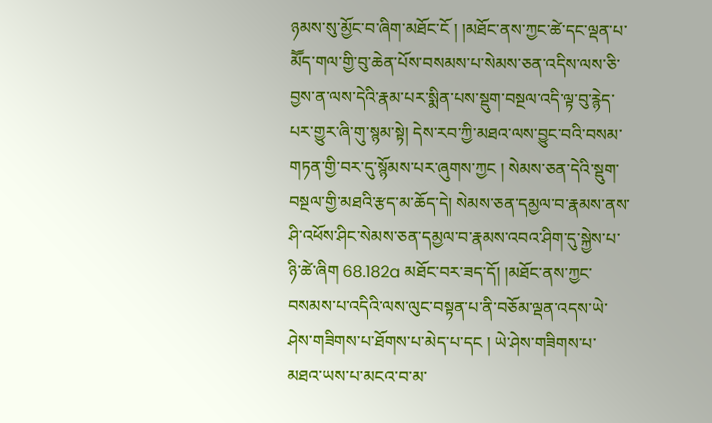ཉམས་སུ་མྱོང་བ་ཞིག་མཐོང་ངོ ། །མཐོང་ནས་ཀྱང་ཚེ་དང་ལྡན་པ་མཽད་གལ་གྱི་བུ་ཆེན་པོས་བསམས་པ་སེམས་ཅན་འདིས་ལས་ཅི་བྱས་ན་ལས་དེའི་རྣམ་པར་སྨིན་པས་སྡུག་བསྔལ་འདི་ལྟ་བུ་རྙེད་པར་གྱུར་ཞི་གུ་སྙམ་སྟེ། དེས་རབ་ཀྱི་མཐའ་ལས་བྱུང་བའི་བསམ་གཏན་གྱི་བར་དུ་སྙོམས་པར་ཞུགས་ཀྱང ། སེམས་ཅན་དེའི་སྡུག་བསྔལ་གྱི་མཐའི་རྩད་མ་ཆོད་དེ། སེམས་ཅན་དམྱལ་བ་རྣམས་ནས་ཤི་འཕོས་ཤིང་སེམས་ཅན་དམྱལ་བ་རྣམས་འབའ་ཤིག་དུ་སྐྱེས་པ་ཉི་ཚེ་ཞིག 68.182a མཐོང་བར་ཟད་དོ། །མཐོང་ནས་ཀྱང་བསམས་པ་འདིའི་ལས་ལུང་བསྟན་པ་ནི་བཅོམ་ལྡན་འདས་ཡེ་ཤེས་གཟིགས་པ་ཐོགས་པ་མེད་པ་དང ། ཡེ་ཤེས་གཟིགས་པ་མཐའ་ཡས་པ་མངའ་བ་མ་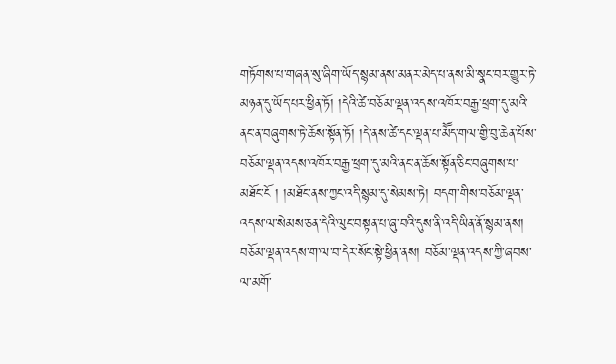གཏོགས་པ་གཞན་སུ་ཞིག་ཡོད་སྙམ་ནས་མནར་མེད་པ་ནས་མི་སྣང་བར་གྱུར་ཏེ་མཉན་དུ་ཡོད་པར་ཕྱིན་ཏོ། །དེའི་ཚེ་བཅོམ་ལྡན་འདས་འཁོར་བརྒྱ་ཕྲག་དུ་མའི་ནང་ན་བཞུགས་ཏེ་ཆོས་སྟོན་ཏོ། །དེ་ནས་ཚེ་དང་ལྡན་པ་མཽད་གལ་གྱི་བུ་ཆེན་པོས་བཅོམ་ལྡན་འདས་འཁོར་བརྒྱ་ཕྲག་དུ་མའི་ནང་ན་ཆོས་སྟོན་ཅིང་བཞུགས་པ་མཐོང་ངོ ། །མཐོང་ནས་ཀྱང་འདི་སྙམ་དུ་སེམས་ཏེ། བདག་གིས་བཅོམ་ལྡན་འདས་ལ་སེམས་ཅན་དེའི་ལུང་བསྟན་པ་ཞུ་བའི་དུས་ནི་འདི་ཡིན་ནོ་སྙམ་ནས། བཅོམ་ལྡན་འདས་ག་ལ་བ་དེར་སོང་སྟེ་ཕྱིན་ནས། བཅོམ་ལྡན་འདས་ཀྱི་ཞབས་ལ་མགོ་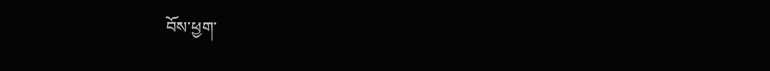བོས་ཕྱག་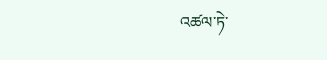འཚལ་ཏེ་